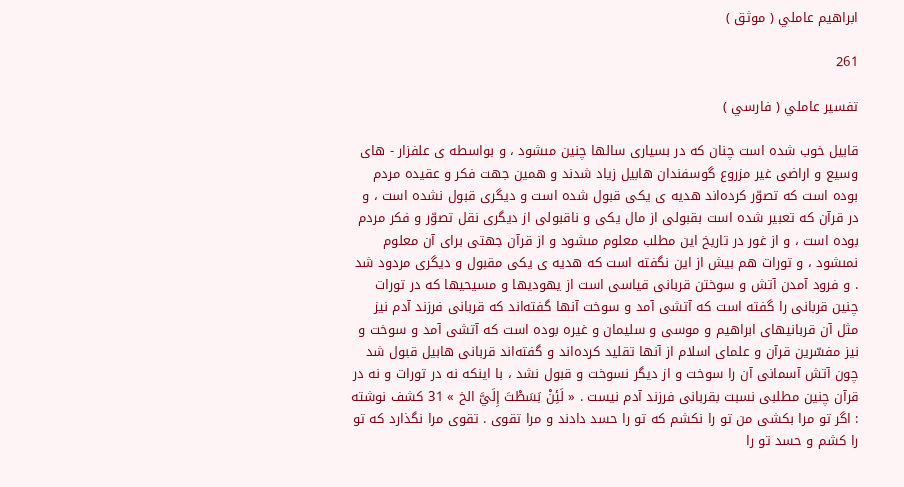ابراهيم عاملي ( موثق )

261

تفسير عاملي ( فارسي )

قابيل خوب شده است چنان كه در بسيارى سالها چنين مىشود ، و بواسطه ى علفزار - هاى وسيع و اراضى غير مزروع گوسفندان هابيل زياد شدند و همين جهت فكر و عقيده مردم بوده است كه تصوّر كرده‌اند هديه ى يكى قبول شده است و ديگرى قبول نشده است ، و در قرآن كه تعبير شده است بقبولى از مال يكى و ناقبولى از ديگرى نقل تصوّر و فكر مردم بوده است ، و از غور در تاريخ اين مطلب معلوم مىشود و از قرآن جهتى براى آن معلوم نمىشود ، و تورات هم بيش از اين نگفته است كه هديه ى يكى مقبول و ديگرى مردود شد . و فرود آمدن آتش و سوختن قربانى قياسى است از يهوديها و مسيحيها كه در تورات چنين قربانى را گفته است كه آتشى آمد و سوخت آنها گفته‌اند كه قربانى فرزند آدم نيز مثل آن قربانيهاى ابراهيم و موسى و سليمان و غيره بوده است كه آتشى آمد و سوخت و نيز مفسّرين قرآن و علماى اسلام از آنها تقليد كرده‌اند و گفته‌اند قربانى هابيل قبول شد چون آتش آسمانى آن را سوخت و از ديگر نسوخت و قبول نشد ، با اينكه نه در تورات و نه در قرآن چنين مطلبى نسبت بقربانى فرزند آدم نيست . « لَئِنْ بَسَطْتَ إِلَيَّ الخ » 31 كشف نوشته : اگر تو مرا بكشى من تو را نكشم كه تو را حسد دادند و مرا تقوى . تقوى مرا نگذارد كه تو را كشم و حسد تو را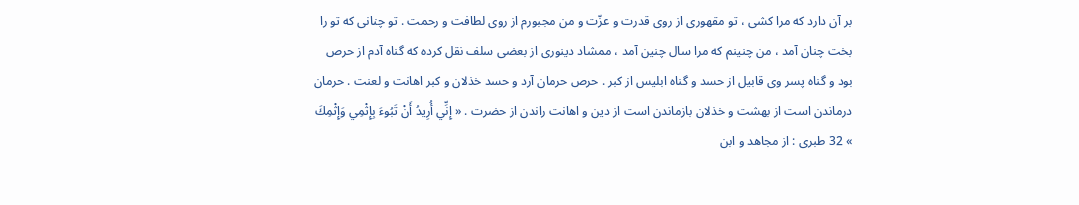بر آن دارد كه مرا كشى ، تو مقهورى از روى قدرت و عزّت و من مجبورم از روى لطافت و رحمت . تو چنانى كه تو را بخت چنان آمد ، من چنينم كه مرا سال چنين آمد ، ممشاد دينورى از بعضى سلف نقل كرده كه گناه آدم از حرص بود و گناه پسر وى قابيل از حسد و گناه ابليس از كبر . حرص حرمان آرد و حسد خذلان و كبر اهانت و لعنت . حرمان درماندن است از بهشت و خذلان بازماندن است از دين و اهانت راندن از حضرت . « إِنِّي أُرِيدُ أَنْ تَبُوءَ بِإِثْمِي وَإِثْمِكَ » 32 طبرى : از مجاهد و ابن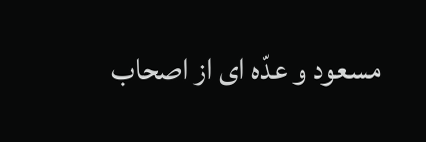مسعود و عدّه اى از اصحاب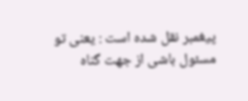پيغمبر نقل شده است : يعنى تو مسئول باشى از جهت گناه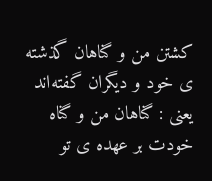كشتن من و گناهان گذشته ى خود و ديگران گفته‌اند يعنى : گناهان من و گناه خودت بر عهده ى تو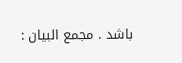باشد . مجمع البيان :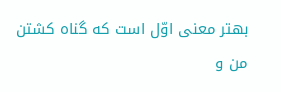بهتر معنى اوّل است كه گناه كشتن من و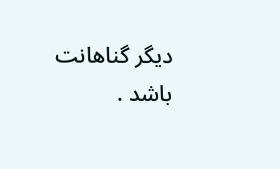ديگر گناهانت باشد .